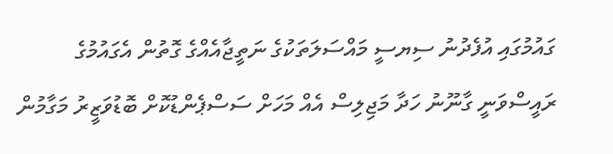ގައުމުގައި އުފެދުނު ސިޔސީ މައްސަލަތަކުގެ ނަތީޖާއެއްގެ ގޮތުން އެގައުމުގެ ރައީސްވަނީ ގާނޫނު ހަދާ މަޖިލިސް އެއް މަހަށް ސަސްޕެންޑުކޮށް ބޮޑުވަޒީރު މަގާމުން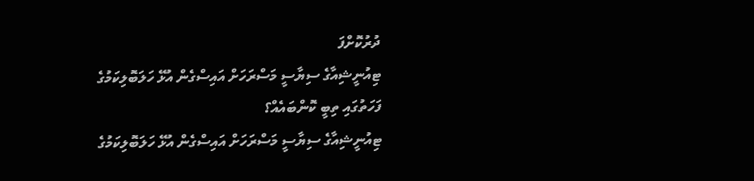ދުރުކޮށްފަ
ޓިއުނީޝިއާގެ ސިޔާސީ މަސްރަހަށް އައިސްގެން އުޅޭ ހަލަބޮލިކަމުގެ ފަހަތުގައި ތިބީ ކޮންބައެއް؟
ޓިއުނީޝިއާގެ ސިޔާސީ މަސްރަހަށް އައިސްގެން އުޅޭ ހަލަބޮލިކަމުގެ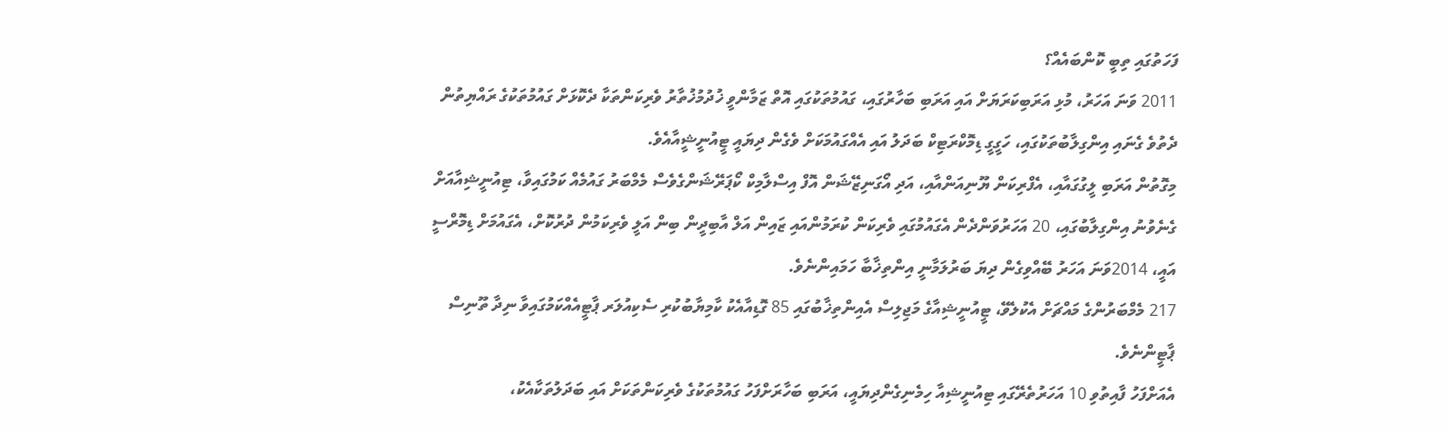ފަހަތުގައި ތިބީ ކޮންބައެއް؟
2011 ވަނަ އަހަރު، މުޅި އަރަބިކަރަޔަށް އައި އަރަބި ބަހާރުގައި، ގައުމުތަކުގައި އޮތް ޒަމާންވީ ޚުދުމުޚުތާރު ވެރިކަންތަކާ ދެކޮޅަށް ގައުމުތަކުގެ ރައްޔިތުން ދެތުވެ ގެނައި އިންގިލާބުތަކުގައި، ހަގީގީ ޑިމޮކްރަޓިކް ބަދަލު އައި އެއްގައުމަކަށް ވެގެން ދިޔައީ ޓީއުނީޝީއާއެވެ.
މިގޮތުން އަރަބި ލީގުގައާއި، އެފްރިކަން ޔޫނިއަންއާއި، އަދި އޯގަނިޒޭޝަން އޮފް އިސްލާމިކް ކޯޕަރޭޝަންގެވެސް މެމްބަރު ގައުމެއް ކަމުގައިވާ، ޓިއުނީޝިއާއަށް ގެނެވުނު އިންގިލާބުގައި، 20 އަހަރުވަންދެން އެގައުމުގައި ވެރިކަން ކުރަމުންއައި ޒައިން އަލް އާބިދީން ބިން އަލީ ވެރިކަމުން ދުރުކޮށް، އެގައުމަށް ޑިމޮރްސީ އައީ، 2014ވަނަ އަހަރު ބޭއްވިގެން ދިޔަ ބަރުލަމާނީ އިންތިޚާބާ ހަމައިންނެވެ.
217 މެމްބަރުންގެ މައްޗަށް އެކުލެވޭ، ޓީއުނީޝިއާގެ މަޖިލިސް އެއިންތިޚާބުގައި 85 ގޮޑިއާއެކު ކާމިޔާބުކުރި ސެކިއުލަރ ޕާޓީއެއްކަމުގައިވާ ނިދާ ތޫނިސް ޕާޓީންނެވެ.
އެއަށްފަހު ފާއިތުވި 10 އަހަރުތެރޭގައި ޓިއުނީޝިއާ ހިމެނިގެންދިޔައީ، އަރަބި ބަހާރަށްފަހު ގައުމުތަކުގެ ވެރިކަންތަކަށް އައި ބަދަލުތަކާއެކު،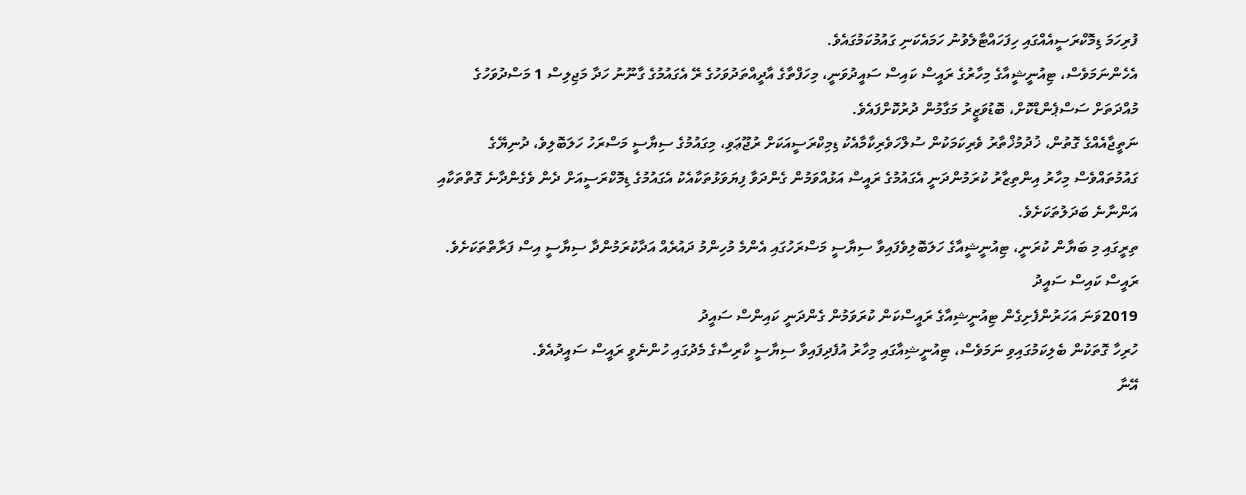ފުރިހަމަ ޑިމޮކްރަސީއެއްގައި ހިފަހައްޓާލެވުނު ހަމައެކަނި ގައުމުކަމުގައެވެ.
އެހެންނަމަވެސް، ޓިއުނީޝީއާގެ މިހާރުގެ ރައީސް ކައިސް ސައީދުވަނީ، މިހަފްތާގެ އާދީއްތަދުވަހުގެ ރޭ އެގައުމުގެ ގާނޫނު ހަދާ މަޖިލިސް 1 މަސްދުވަހުގެ މުއްދަތަށް ސަސްޕެންޑްކޮށް، ބޮޑުވަޒީރު މަގާމުން ދުރުކޮށްފައެވެ.
ނަތީޖާއެއްގެ ގޮތުން، ޚުދުމުޚްތާރު ވެރިކަމަކުން ސުލްހަވެރިކާމާއެކު ޑިމިކްރަސީއަކަށް ރުޖޫޢަވި، މިގައުމުގެ ސިޔާސީ މަސްރަހު ހަލަބޮލިވެ، ދުނިޔޭގެ ގައުމުތައްވެސް މިހާރު އިންތިޒާރު ކުރަމުންދަނީ އެގައުމުގެ ރައީސް އަޅުއްވަމުން ގެންދަވާ ފިޔަވަޅުތަކާއެކު އެގައުމުގެ ޑިމޮކްރަސީއަށް ދެން ވެގެންދާނެ ގޮތްތަކާއި އަންނާނެ ބަދަލުތަކަށެވެ.
ތިރީގައި މި ބަޔާން ކުރަނީ، ޓިއުނީޝީއާގެ ހަލަބޮލިވެފައިވާ ސިޔާސީ މަސްރަހުގައި އެންމެ މުހިންމު ދައުރެއް އަދާކުރަމުންދާ ސިޔާސީ އިސް ފަރާތްތަކަށެވެ.
ރައީސް ކައިސް ސައީދު
2019ވަނަ އަހަރުންފެށިގެން ޓިއުނީޝިއާގެ ރައީސްކަން ކުރަވަމުން ގެންދަނީ ކައިންސް ސައީދު
ހުރިހާ ގޮތަކުން ބެލިކަމުގައިވި ނަމަވެސް، ޓިއުނީޝިއާގައި މިހާރު އުފެދިފައިވާ ސިޔާސީ ކާރިސާގެ މެދުގައި ހުންނެވީ ރައީސް ސައީދުއެވެ.
އޭނާ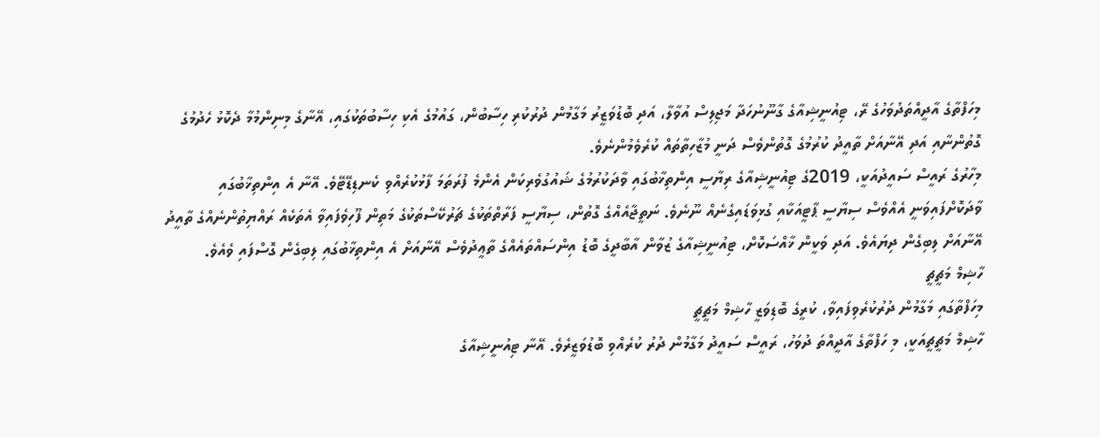މިހަފްތާގެ އާދީއްތަދުވަހުގެ ރޭ، ޓިއުނީޝިއާގެ ގާނޫނުހަދާ މަޖިލިސް އުވާލާ، އަދި ބޮޑުވަޒީރު މަގާމުން ދުރުކުރި ހިސާބުން، ގައުމުގެ އެކި ހިސާބުތަކުގައި، އޭނާގެ މިނިންމުމާ ދެކޮޅު ހެދުމުގެ ގޮތުންނާއި އަދި އޭނާއަށް ތާއީދު ކުރުމުގެ ގޮތުންވެސް ދަނީ މުޒާހިތާތައް ކުރެވެމުންނެވެ.
މިހާރުގެ ރައީސް ސައީދުއަކީ، 2019ގެ ޓިއުނީޝިއާގެ ރިޔާސީ އިންތިޚާބުގައި ވާދަކުރުމުގެ ޝައުގުވެރިކަން އެންމެ ފުރަތަމަ ފާޅުކުރެއްވި ކެނޑިޑޭޓޭވެ. އޭނާ އެ އިންތިޚާބުގައި ވާދަކޮށްފައިވަނީ އެއްވެސް ސިޔާސީ ޕާޓީއަކާއި ގުޅިވަޑައިގެނެއް ނޫނެވެ. ނަތީޖާއެއްގެ ގޮތުން، ސިޔާސީ ފަރާތްތަކުގެ ޗަރުކޭސްތަކުގެ މަތިން ފޫހިވެފައިވާ އެތަކެއް ރައްޔިތުންނެއްގެ ތާއީދު އޭނާއަށް ލިބިގެން ދިޔައެވެ. އަދި ވަކީން ޚާއްސަކޮށް، ޓިއުނީޝިއާގެ ޒުވާން އާބާދީގެ ބޮޑު އިންސައްތައެއްގެ ތާޢީދުވެސް އޭނާއަށް އެ އިންތިޚާބުގައި ލިބިގެން ގޮސްފައި ވެއެވެ.
ހާޝިމް މަޗީޗީ
މިހަފްތާގައި މަގާމުން ދުރުކުރެވިފައިވާ، ކުރީގެ ބޮޑިވަޒީ ހާޝިމް މަޗީޗީ
ހާޝިމް މަޗީޗީއަކީ، މި ހަފްތާގެ އާދީއްތަ ދުވަހު، ރައީސް ސައީދު މަގާމުން ދުރު ކުރެއްވި ބޮޑުވަޒީރެވެ. އޭނާ ޓިއުނީޝިއާގެ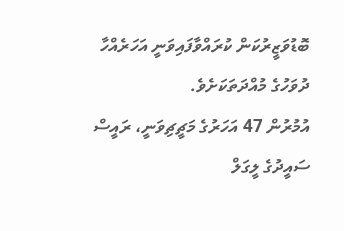ބޮޑުވަޒީރުކަން ކުރައްވާފައިވަނީ އަހަރެއްހާ ދުވަހުގެ މުއްދަތަކަށެވެ.
އުމުރުން 47 އަހަރުގެ މަޗީޗިވަނީ، ރައީސް ސައީދުގެ ލީގަލް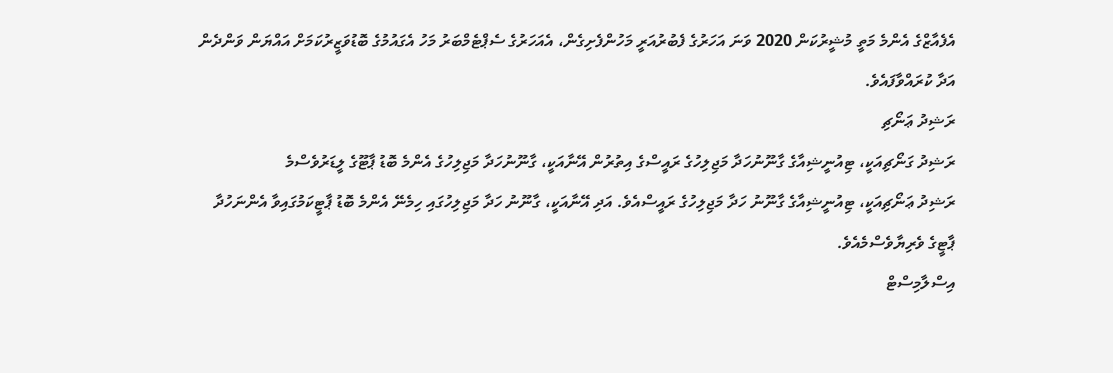އެފެއާޒްގެ އެންމެ މަތީ މުޝީރުކަން 2020 ވަނަ އަހަރުގެ ފެބުރުއަރީ މަހުންފެށިގެން، އެއަހަރުގެ ސެޕްޓެމްބަރު މަހު އެގައުމުގެ ބޮޑުވަޒީރުކަމަށް އައްޔަން ވަންދެން އަދާ ކުރައްވާފައެވެ.
ރަޝިދު ޢަނޯޗި
ރަޝިދު ގަނޯޗިއަކީ، ޓިއުނީޝިއާގެ ގާނޫނުހަދާ މަޖިލިހުގެ ރައީސްގެ އިތުރުން އޭނާއަކީ، ގާނޫނުހަދާ މަޖިލިހުގެ އެންމެ ބޮޑު ޕާޓޫގެ ލީޑަރުވެސްމެ
ރަޝިދު ޢަނޯޗިއަކީ، ޓިއުނީޝިއާގެ ގާނޫނު ހަދާ މަޖިލިހުގެ ރައީސްއެވެ. އަދި އޭނާއަކީ، ގާނޫނު ހަދާ މަޖިލިހުގައި ހިމެނޭ އެންމެ ބޮޑު ޕާޓީކަމުގައިވާ އެންނަހުދާ ޕާޓީގެ ވެރިޔާވެސްމެއެވެ.
އިސްލާމިސްޓް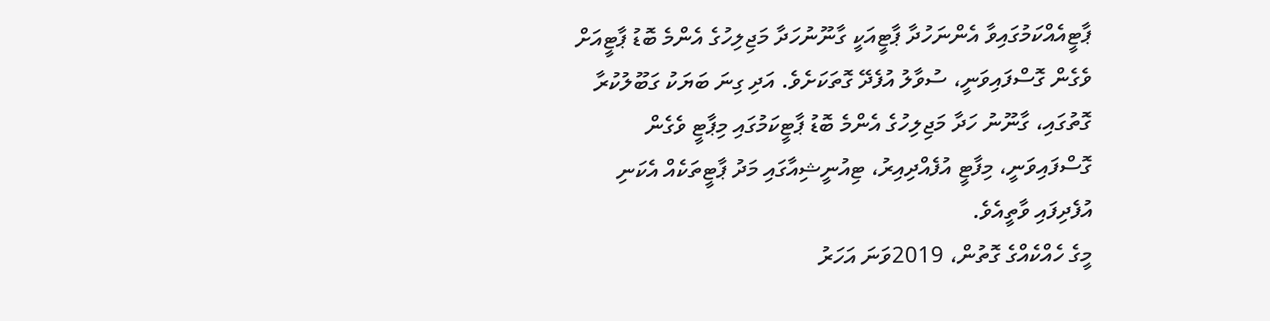ޕާޓީއެއްކަމުގައިވާ އެންނަހުދާ ޕާޓީއަކީ ގާނޫނުހަދާ މަޖިލިހުގެ އެންމެ ބޮޑު ޕާޓީއަށް ވެގެން ގޮސްފައިވަނީ، ސުވާލު އުފެދޭ ގޮތަކަށެވެ. އަދި ގިނަ ބަޔަކު ގަބޫލުކުރާ ގޮތުގައި، ގާނޫނު ހަދާ މަޖިލިހުގެ އެންމެ ބޮޑު ޕާޓީކަމުގައި މިޕާޓީ ވެގެން ގޮސްފައިވަނީ، މިފާޓީ އުފެއްދިއިރު، ޓިއުނީޝިއާގައި މަދު ޕާޓީތަކެއް އެކަނި އުފެދިފައި ވާތީއެވެ.
މީގެ ހެއްކެއްގެ ގޮތުން، 2019ވަނަ އަހަރު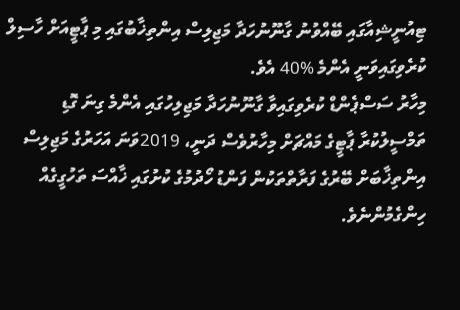ޓިއުނީޝިއާގައި ބޭއްވުނު ގާނޫނުހަދާ މަޖިލިސް އިންތިޚާބުގައި މި ޕާޓީއަށް ހާސިލް ކުރެވިގައިވަނީ އެންމެ %40 އެވެ.
މިހާރު ސަސްޕެންޑް ކުރެވިގައިވާ ގާނޫނުހަދާ މަޖިލިހުގައި އެންމެ ގިނަ ގޮޑި ތަމްސީލުކުރާ ޕާޓީގެ މައްޗަށް މިހާރުވެސް ދަނީ، 2019ވަނަ އަހަރުގެ މަޖިލިސް އިންތިޚާބަށް ބޭރުގެ ފަރާތްތަކުން ފަންޑު ހޯދުމުގެ ކުށުގައި ޚާއްސަ ތަހުގީގެއް ހިންގެމުންނެވެ.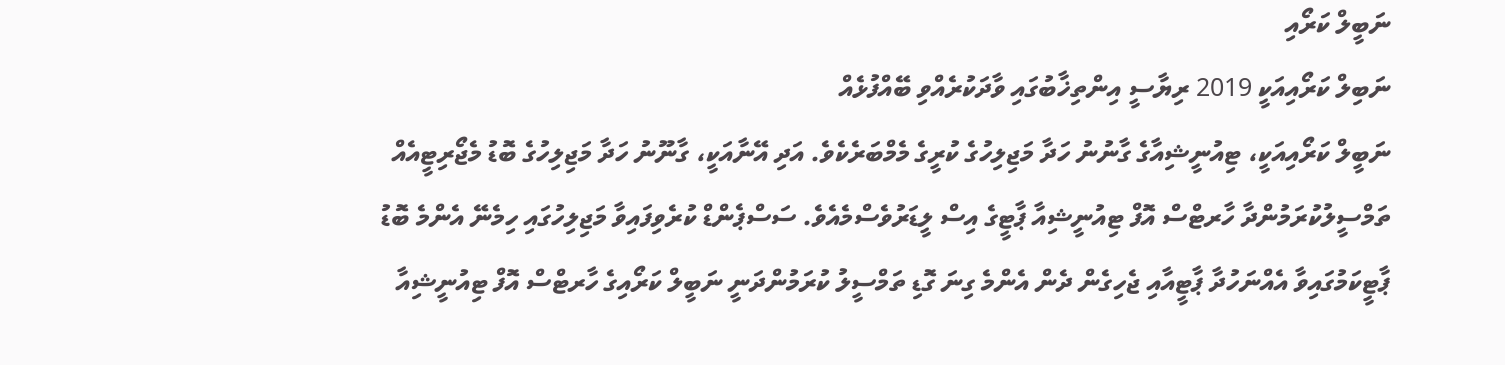ނަބީލް ކަރޯއި
ނަބިލް ކަރޯއިއަކީ 2019 ރިޔާސީ އިންތިޚާބުގައި ވާދަކުރެއްވި ބޭއްފުޅެއް
ނަބީލް ކަރޯއިއަކީ، ޓިއުނީޝިއާގެ ގާނުނު ހަދާ މަޖިލިހުގެ ކުރީގެ މެމްބަރެކެވެ. އަދި އޭނާއަކީ، ގާނޫނު ހަދާ މަޖިލިހުގެ ބޮޑު މެޖޯރިޓީއެއް ތަމްސީލުކުރަމުންދާ ހާރޓްސް އޮފް ޓިއުނީޝިއާ ޕާޓީގެ އިސް ލީޑަރުވެސްމެއެވެ. ސަސްޕެންޑް ކުރެވިފައިވާ މަޖިލިހުގައި ހިމެނޭ އެންމެ ބޮޑު ޕާޓީކަމުގައިވާ އެއްނަހުދާ ޕާޓީއާއި ޖެހިގެން ދެން އެންމެ ގިނަ ގޮޑި ތަމްސީލު ކުރަމުންދަނީ ނަބީލް ކަރޯއިގެ ހާރޓްސް އޮފް ޓިއުނީޝިއާ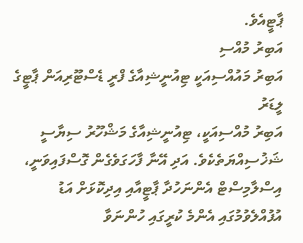ޕާޓީއެވެ.
އަބިރު މުއްސި
އަބިރު މައުއްސިއަކީ ޓިއުނީޝިއާގެ ފްރީ ޑެސްޓޫރިއަން ޕާޓީގެ ލީޑަރު
އަބިރު މުއްސިއަކީ، ޓިއުނީޝިއާގެ މަޝްހޫރު ސިޔާސީ ޝަޚުސިއްޔަތެކެވެ. އަދި އޭނާ ފާހަގަވެގެން ގޮސްފައިވަނީ، އިސްލާމިސްޓް އެންނަހުދާ ޕާޓީއާއި އިދިކޮޅަށް އަޑު އުފުއްލެވުމުގައި އެންމެ ކުރީގައި ހުންނަވާ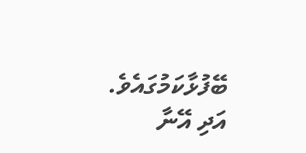ބޭފުޅާކަމުގައެވެ.
އަދި އޭނާ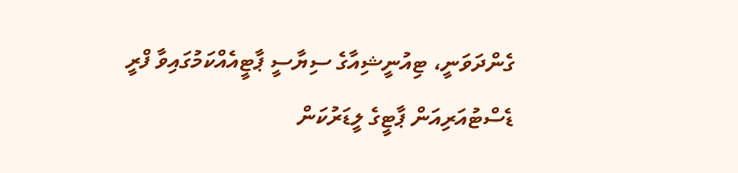ގެންދަވަނީ، ޓިއުނީޝިއާގެ ސިޔާސީ ޕާޓީއެއްކަމުގައިވާ ފްރީ ޑެސްޓުއަރިއަން ޕާޓީގެ ލީޑަރުކަން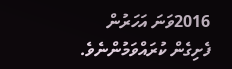2016ވަނަ އަހަރުން ފެށިގެން ކުރައްވަމުންނެވެ.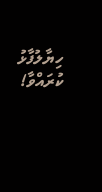ހިޔާލުފާޅު ކުރައްވާ!